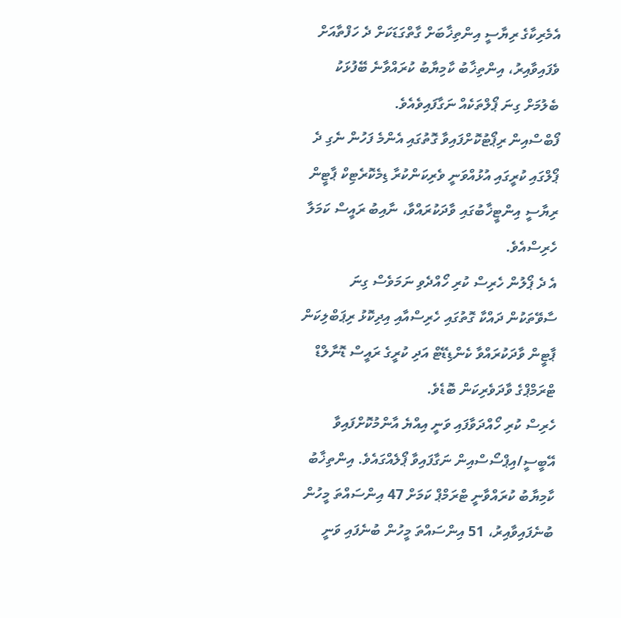އެމެރިކާގެ ރިޔާސީ އިންތިޚާބަށް ގާތްގަޑަކަށް ދެ ހަފްތާއަށް ވެފައިވާއިރު، އިންތިޚާބު ކާމިޔާބު ކުރައްވާނެ ބޭފުޅަކު ބެލުމަށް ގިނަ ޕޯލްތަކެއް ނަގާފައިވެއެވެ.
ފޯބްސްއިން ރިޕޯޓުކޮށްފައިވާ ގޮތުގައި އެންމެ ފަހުން ނެގި ދެ ޕޯލްގައި ކުރީގައި އުޅުއްވަނީ ވެރިކަންކުރާ ޑިމެކޮރެޓިކް ޕާޓީން ރިޔާސީ އިންޓީޚާބުގައި ވާދަކުރައްވާ، ނާއިބު ރައީސް ކަމަލާ ހެރިސްއެވެ.
އެ ދެ ޕޯލުން ހެރިސް ކުރި ހޯއްދެވި ނަމަވެސް ގިނަ ސާވޭތަކުން ދައްކާ ގޮތުގައި ހެރިސްއާއި އިދިކޮޅު ރިޕަބްލިކަން ޕާޓީން ވާދަކުރައްވާ ކެންޑިޑޭޓް އަދި ކުރީގެ ރައީސް ޑޮނާލްޑް ޓްރަމްޕްގެ ވާދަވެރިކަން ބޮޑެވެ.
ހެރިސް ކުރި ހޯއްދަވާފައި ވަނީ އިއްޔެ އާންމުކޮށްފައިވާ އޭބީސީ/އިޕްސޯސްއިން ނަގާފައިވާ ޕޯލެއްގައެވެ. އިންތިޚާބު ކާމިޔާބު ކުރައްވާނީ ޓްރަމްޕް ކަމަށް 47 އިންސައްތަ މީހުން ބުނެފައިވާއިރު، 51 އިންސައްތަ މީހުން ބުނެފައި ވަނީ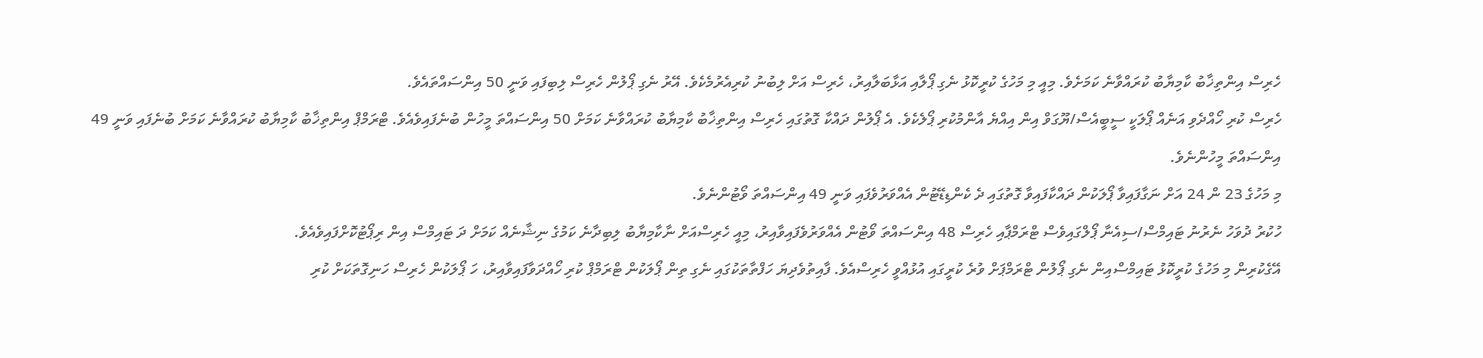ހެރިސް އިންތިޚާބު ކާމިޔާބު ކުރައްވާނެ ކަމަށެވެ. މިއީ މި މަހުގެ ކުރީކޮޅު ނެގި ޕޯލާއި އަޅާބަލާއިރު، ހެރިސް އަށް ލިބުނު ކުރިއެރުމެކެވެ. އޭރު ނެގި ޕޯލުން ހެރިސް ލިބިފައި ވަނީ 50 އިންސައްތައެވެ.
ހެރިސް ކުރި ހޯއްދެވި އަނެއް ޕޯލަކީ ސީބީއެސް/ޔޫގަވް އިން އިއްޔެ އާންމުކުރި ޕޯލެކެވެ. އެ ޕޯލުން ދައްކާ ގޮތުގައި ހެރިސް އިންތިޚާބު ކާމިޔާބު ކުރައްވާނެ ކަމަށް 50 އިންސައްތަ މީހުން ބުނެފައިވެއެވެ. ޓްރަމްޕް އިންތިޚާބު ކާމިޔާބު ކުރައްވާނެ ކަމަށް ބުނެފައި ވަނީ 49 އިންސައްތަ މީހުންނެވެ.
މި މަހުގެ 23 ން 24 އަށް ނަގާފައިވާ ޕޯލަކުން ދައްކާފައިވާ ގޮތުގައި ދެ ކެންޑިޑޭޓުން އެއްވަރުވެފައި ވަނީ 49 އިންސައްތަ ވޯޓުންނެވެ.
ހުކުރު ދުވަހު ނެރުނު ޓައިމްސް/ސިއެނާ ޕޯލްގައިވެސް ޓްރަމްޕާއި ހެރިސް 48 އިންސައްތަ ވޯޓުން އެއްވަރުވެފައިވާއިރު، މިއީ ހެރިސްއަށް ނާކާމިޔާބު ލިބިދާނެ ކަމުގެ ނިޝާނެއް ކަމަށް ދަ ޓައިމްސް އިން ރިޕޯޓުކޮށްފައިވެއެވެ.
އޭގެކުރިން މި މަހުގެ ކުރީކޮޅު ޓައިމްސްއިން ނެގި ޕޯލުން ޓްރަމްޕަށް ވުރެ ކުރީގައި އުޅުއްވީ ހެރިސްއެވެ. ފާއިތުވެދިޔަ ހަފްތާތަކުގައި ނެގި ތިން ޕޯލަކުން ޓްރަމްޕް ކުރި ހޯއްދަވާފައިވާއިރު، ހަ ޕޯލަކުން ހެރިސް ހަނިގޮތަކަށް ކުރި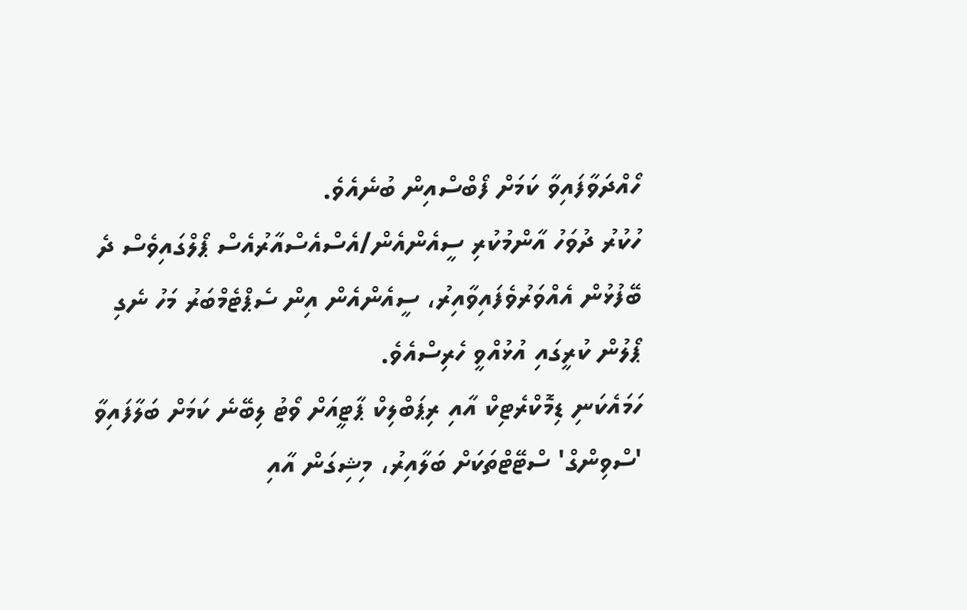ހޯއްދަވާފައިވާ ކަމަށް ފޯބްސްއިން ބުނެއެވެ.
ހުކުރު ދުވަހު އާންމުކުރި ސީއެންއެން/އެސްއެސްއާރުއެސް ޕޯލްގައިވެސް ދެ ބޭފުޅުން އެއްވަރުވެފައިވާއިރު، ސީއެންއެން އިން ސެޕްޓެމްބަރު މަހު ނެގި ޕޯލުން ކުރީގައި އުޅުއްވީ ހެރިސްއެވެ.
ހަމައެކަނި ޑިމޮކްރެޓިކް އާއި ރިޕަބްލިކް ޕާޓީއަށް ވޯޓު ލިބޭނެ ކަމަށް ބަލާފައިވާ 'ސްވިންގް' ސްޓޭޓްތަކަށް ބަލާއިރު، މިޝިގަން އާއި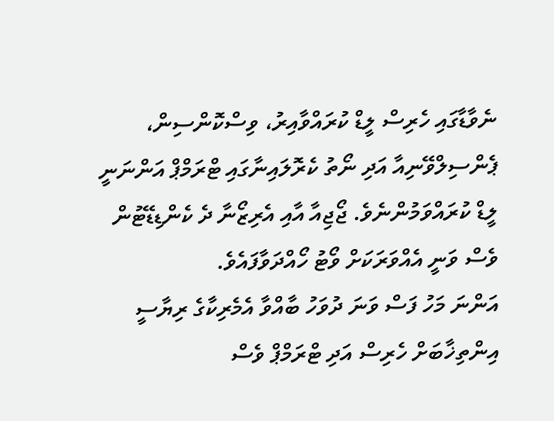ނެވާޑާގައި ހެރިސް ލީޑް ކުރައްވާއިރު، ވިސްކޮންސިން، ޕެންސިލްވޭނިއާ އަދި ނޯތު ކެރޮލައިނާގައި ޓްރަމްޕް އަންނަނީ ލީޑް ކުރައްވަމުންނެވެ. ޖޯޖިއާ އާއި އެރިޒޯނާ ދެ ކެންޑިޑޭޓުން ވެސް ވަނީ އެއްވަރަކަށް ވޯޓު ހޯއްދަވާފައެވެ.
އަންނަ މަހު ފަސް ވަނަ ދުވަހު ބާއްވާ އެމެރިކާގެ ރިޔާސީ އިންތިޚާބަށް ހެރިސް އަދި ޓްރަމްޕް ވެސް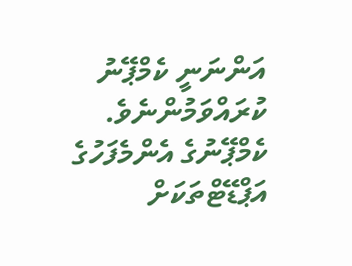އަންނަނީ ކެމްޕޭނު ކުރައްވަމުންނެވެ.
ކެމްޕޭނުގެ އެންމެފަހުގެ އަޕްޑޭޓްތަކަށް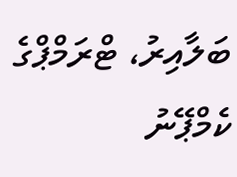ބަލާއިރު، ޓްރަމްޕްގެ ކެމްޕޭނު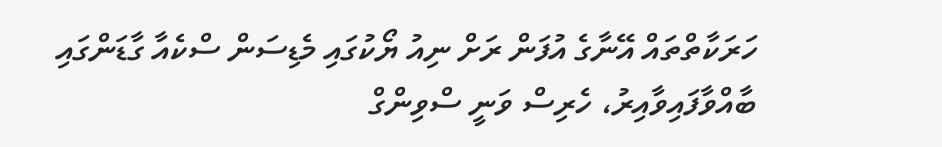ހަރަކާތްތައް އޭނާގެ އުފަން ރަށް ނިއު ޔޯކުގައި މެޑިސަން ސްކެއާ ގާޑަންގައި ބާއްވާފައިވާއިރު، ހެރިސް ވަނީ ސްވިންގް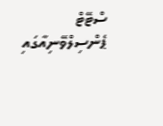ސްޓޭޓް ޕެންސިލްވޭނިއާގައި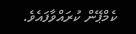ކެމްޕޭން ކުރައްވާފައެވެ.